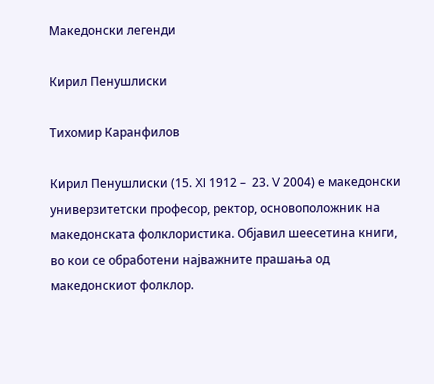Македонски легенди

Кирил Пенушлиски

Тихомир Каранфилов

Кирил Пенушлиски (15. Ⅺ 1912 –  23. Ⅴ 2004) е македонски универзитетски професор, ректор, основоположник на македонската фолклористика. Објавил шеесетина книги, во кои се обработени најважните прашања од македонскиот фолклор.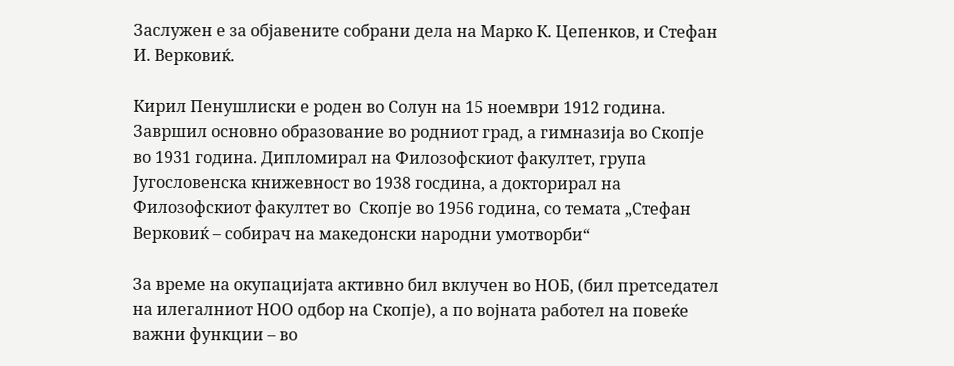Заслужен е за објавените собрани дела на Марко К. Цепенков, и Стефан И. Верковиќ.

Кирил Пенушлиски е роден во Солун на 15 ноември 1912 година. Завршил основно образование во родниот град, а гимназија во Скопје во 1931 година. Дипломирал на Филозофскиот факултет, група Југословенска книжевност во 1938 госдина, а докторирал на Филозофскиот факултет во  Скопје во 1956 година, со темата „Стефан Верковиќ – собирач на македонски народни умотворби“

За време на окупацијата активно бил вклучен во НОБ, (бил претседател на илегалниот НОО одбор на Скопје), а по војната работел на повеќе важни функции – во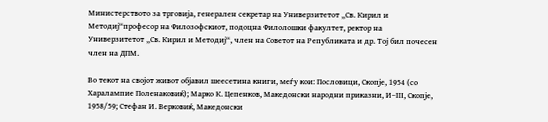Министерството за трговија, генерален секретар на Универзитетот „Св. Кирил и Методиј“професор на Филозофскиот, подоцна Филолошки факултет, ректор на Универзитетот „Св. Кирил и Методиј“, член на Советот на Републиката и др. Тој бил почесен член на ДПМ.

Во текот на својот живот објавил шеесетина книги, меѓу кои: Пословици, Скопје, 1954 (со Харалампие Поленаковиќ); Марко К. Цепенков, Македонски народни приказни, И–Ⅲ, Скопје, 1958/59; Стефан И. Верковиќ, Македонски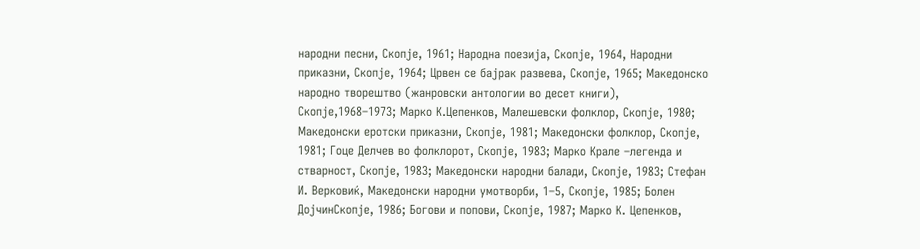народни песни, Скопје, 1961; Народна поезија, Скопје, 1964, Народни приказни, Скопје, 1964; Црвен се бајрак развева, Скопје, 1965; Македонско народно творештво (жанровски антологии во десет книги), Скопје,1968–1973; Марко К.Цепенков, Малешевски фолклор, Скопје, 1980; Македонски еротски приказни, Скопје, 1981; Македонски фолклор, Скопје, 1981; Гоце Делчев во фолклорот, Скопје, 1983; Марко Крале –легенда и стварност, Скопје, 1983; Македонски народни балади, Скопје, 1983; Стефан И. Верковиќ, Македонски народни умотворби, 1–5, Скопје, 1985; Болен ДојчинСкопје, 1986; Богови и попови, Скопје, 1987; Марко К. Цепенков,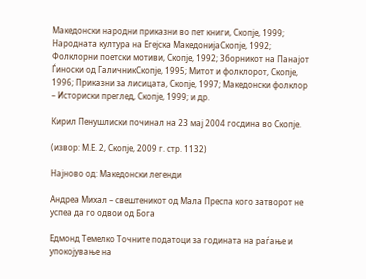Македонски народни приказни во пет книги, Скопје, 1999; Народната култура на Егејска МакедонијаСкопје, 1992; Фолклорни поетски мотиви, Скопје, 1992; Зборникот на Панајот Ѓиноски од ГаличникСкопје, 1995; Митот и фолклорот, Скопје, 1996; Приказни за лисицата, Скопје, 1997; Македонски фолклор – Историски преглед, Скопје, 1999; и др.

Кирил Пенушлиски починал на 23 мај 2004 госдина во Скопје.

(извор: М.Е. 2, Скопје, 2009 г. стр. 1132)

Најново од: Македонски легенди

Андреа Михал – свештеникот од Мала Преспа кого затворот не успеа да го одвои од Бога

Едмонд Темелко Точните податоци за годината на раѓање и упокојување на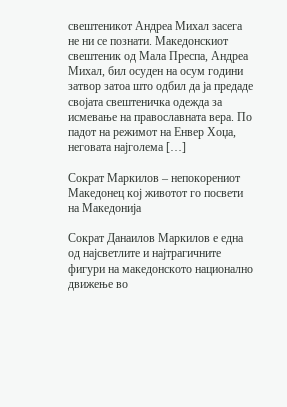свештеникот Андреа Михал засега не ни се познати. Македонскиот свештеник од Мала Преспа, Андреа Михал, бил осуден на осум години затвор затоа што одбил да ја предаде својата свештеничка одежда за исмевање на православната вера. По падот на режимот на Енвер Хоџа, неговата најголема […]

Сократ Маркилов – непокорениот Македонец кој животот го посвети на Македонија

Сократ Данаилов Маркилов е една од најсветлите и најтрагичните фигури на македонското национално движење во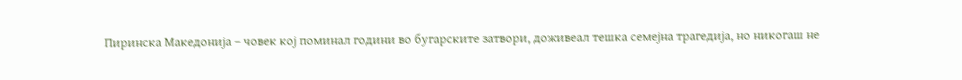Пиринска Македонија – човек кој поминал години во бугарските затвори, доживеал тешка семејна трагедија, но никогаш не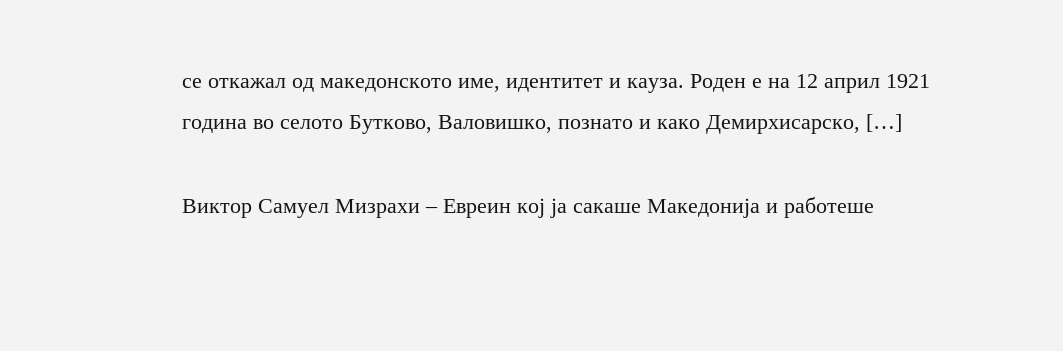се откажал од македонското име, идентитет и кауза. Роден е на 12 април 1921 година во селото Бутково, Валовишко, познато и како Демирхисарско, […]

Виктор Самуел Мизрахи – Евреин кој ја сакаше Македонија и работеше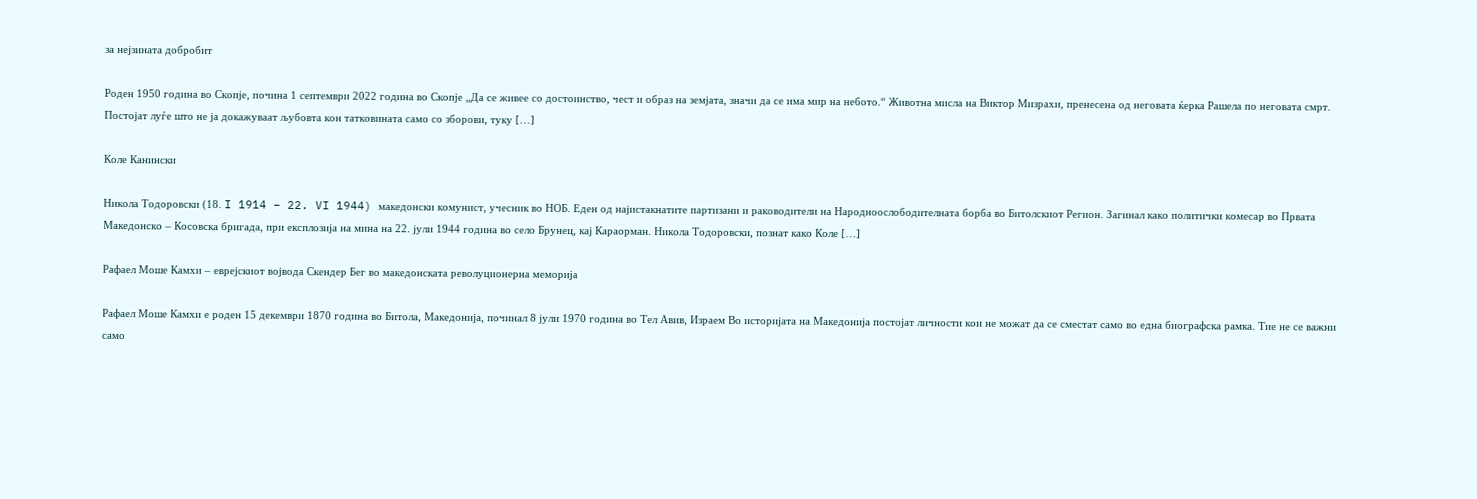за нејзината добробит

Роден 1950 година во Скопје, почина 1 септември 2022 година во Скопје „Да се живее со достоинство, чест и образ на земјата, значи да се има мир на небото.“ Животна мисла на Виктор Мизрахи, пренесена од неговата ќерка Рашела по неговата смрт. Постојат луѓе што не ја докажуваат љубовта кон татковината само со зборови, туку […]

Коле Канински

Никола Тодоровски (18. I 1914 – 22. VI 1944) македонски комунист, учесник во НОБ. Еден од најистакнатите партизани и раководители на Народноослободителната борба во Битолскиот Регион. Загинал како политички комесар во Првата Македонско – Косовска бригада, при експлозија на мина на 22. јули 1944 година во село Брунец, кај Караорман. Никола Тодоровски, познат како Коле […]

Рафаел Моше Камхи – еврејскиот војвода Скендер Бег во македонската револуционерна меморија

Рафаел Моше Камхи е роден 15 декември 1870 година во Битола, Македонија, починал 8 јули 1970 година во Тел Авив, Израем Во историјата на Македонија постојат личности кои не можат да се сместат само во една биографска рамка. Тие не се важни само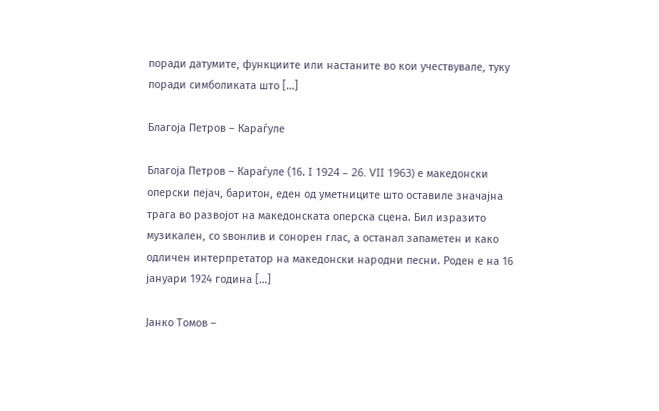поради датумите, функциите или настаните во кои учествувале, туку поради симболиката што […]

Благоја Петров – Караѓуле

Благоја Петров – Караѓуле (16. I 1924 – 26. VII 1963) е македонски оперски пејач, баритон, еден од уметниците што оставиле значајна трага во развојот на македонската оперска сцена. Бил изразито музикален, со ѕвонлив и сонорен глас, а останал запаметен и како одличен интерпретатор на македонски народни песни. Роден е на 16 јануари 1924 година […]

Јанко Томов –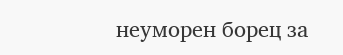неуморен борец за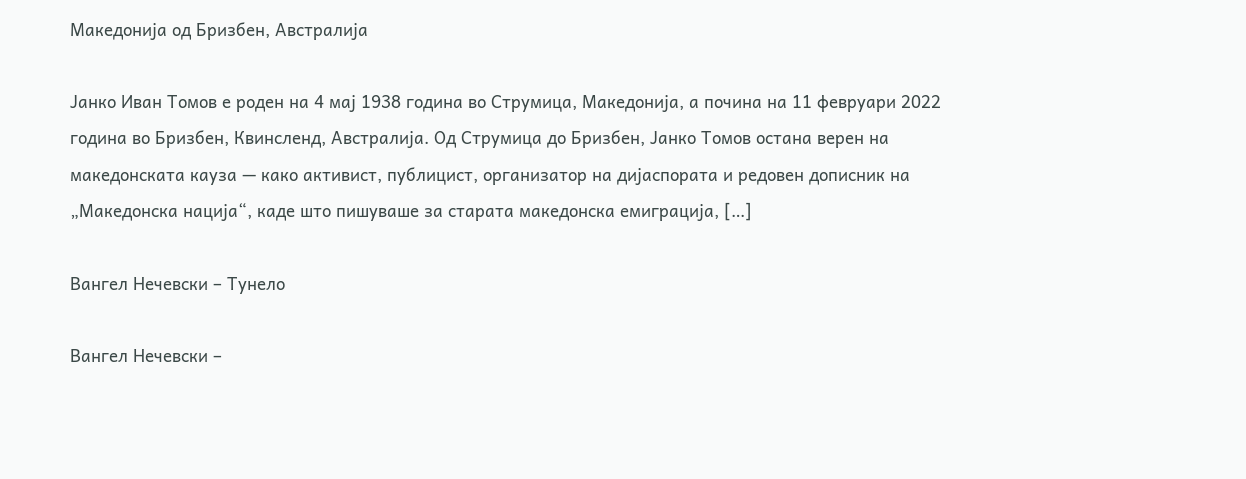Македонија од Бризбен, Австралија

Јанко Иван Томов е роден на 4 мај 1938 година во Струмица, Македонија, а почина на 11 февруари 2022 година во Бризбен, Квинсленд, Австралија. Од Струмица до Бризбен, Јанко Томов остана верен на македонската кауза — како активист, публицист, организатор на дијаспората и редовен дописник на „Македонска нација“, каде што пишуваше за старата македонска емиграција, […]

Вангел Нечевски – Тунело

Вангел Нечевски –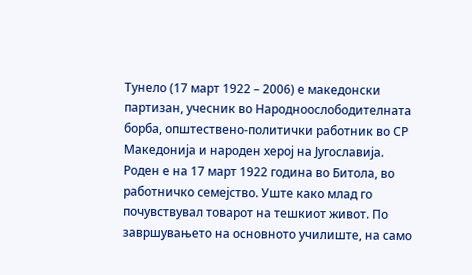Тунело (17 март 1922 – 2006) е македонски партизан, учесник во Народноослободителната борба, општествено-политички работник во СР Македонија и народен херој на Југославија. Роден е на 17 март 1922 година во Битола, во работничко семејство. Уште како млад го почувствувал товарот на тешкиот живот. По завршувањето на основното училиште, на само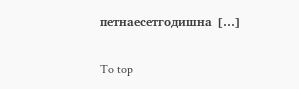петнаесетгодишна […]

To top